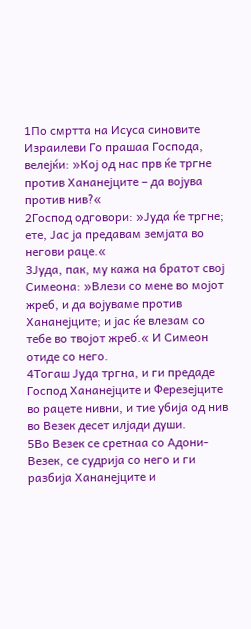1По смртта на Исуса синовите Израилеви Го прашаа Господа, велејќи: »Кој од нас прв ќе тргне против Хананејците – да војува против нив?«
2Господ одговори: »Јуда ќе тргне; ете, Јас ја предавам земјата во негови раце.«
3Јуда, пак, му кажа на братот свој Симеона: »Влези со мене во мојот жреб, и да војуваме против Хананејците; и јас ќе влезам со тебе во твојот жреб.« И Симеон отиде со него.
4Тогаш Јуда тргна, и ги предаде Господ Хананејците и Ферезејците во рацете нивни, и тие убија од нив во Везек десет илјади души.
5Во Везек се сретнаа со Адони-Везек, се судрија со него и ги разбија Хананејците и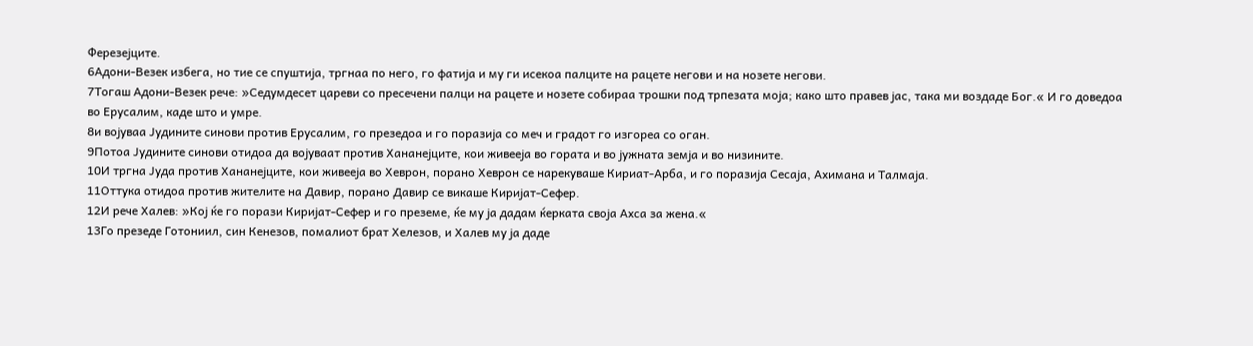Ферезејците.
6Адони-Везек избега, но тие се спуштија, тргнаа по него, го фатија и му ги исекоа палците на рацете негови и на нозете негови.
7Тогаш Адони-Везек рече: »Седумдесет цареви со пресечени палци на рацете и нозете собираа трошки под трпезата моја; како што правев јас, така ми воздаде Бог.« И го доведоа во Ерусалим, каде што и умре.
8и војуваа Јудините синови против Ерусалим, го презедоа и го поразија со меч и градот го изгореа со оган.
9Потоа Јудините синови отидоа да војуваат против Хананејците, кои живееја во гората и во јужната земја и во низините.
10И тргна Јуда против Хананејците, кои живееја во Хеврон, порано Хеврон се нарекуваше Кириат-Арба, и го поразија Сесаја, Ахимана и Талмаја.
11Оттука отидоа против жителите на Давир, порано Давир се викаше Киријат-Сефер.
12И рече Халев: »Кој ќе го порази Киријат-Сефер и го преземе, ќе му ја дадам ќерката своја Ахса за жена.«
13Го презеде Готониил, син Кенезов, помалиот брат Хелезов, и Халев му ја даде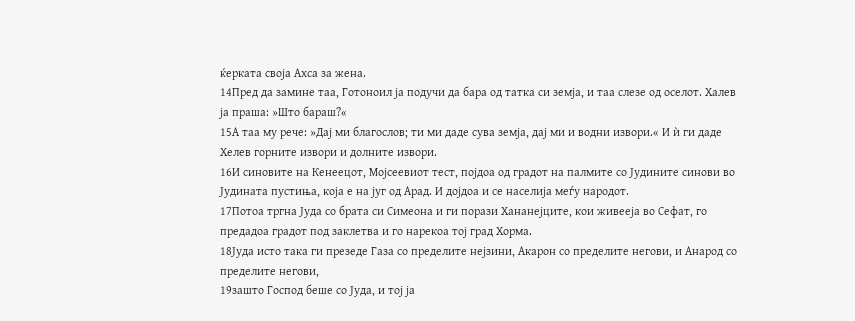ќерката своја Ахса за жена.
14Пред да замине таа, Готоноил ја подучи да бара од татка си земја, и таа слезе од оселот. Халев ја праша: »Што бараш?«
15А таа му рече: »Дај ми благослов; ти ми даде сува земја, дај ми и водни извори.« И ѝ ги даде Хелев горните извори и долните извори.
16И синовите на Кенеецот, Мојсеевиот тест, појдоа од градот на палмите со Јудините синови во Јудината пустиња, која е на југ од Арад. И дојдоа и се населија меѓу народот.
17Потоа тргна Јуда со брата си Симеона и ги порази Хананејците, кои живееја во Сефат, го предадоа градот под заклетва и го нарекоа тој град Хорма.
18Јуда исто така ги презеде Газа со пределите нејзини, Акарон со пределите негови, и Анарод со пределите негови,
19зашто Господ беше со Јуда, и тој ја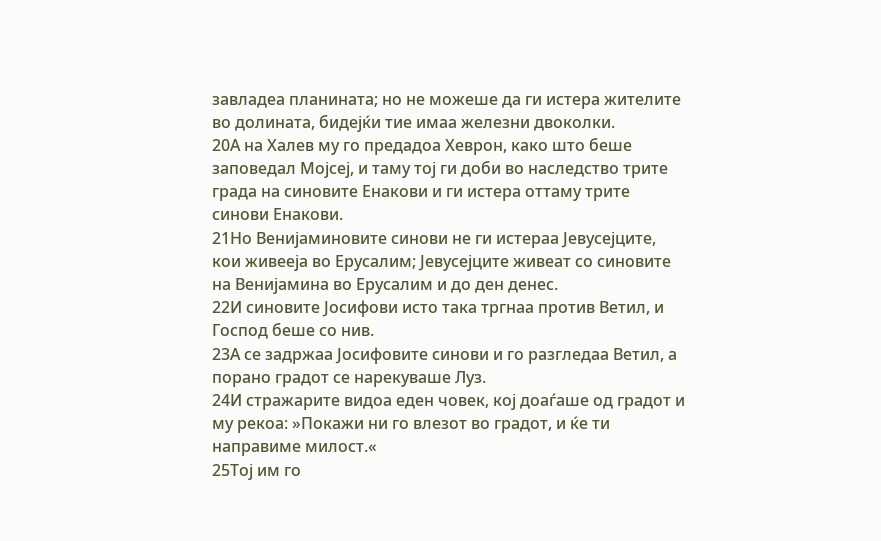завладеа планината; но не можеше да ги истера жителите во долината, бидејќи тие имаа железни двоколки.
20А на Халев му го предадоа Хеврон, како што беше заповедал Мојсеј, и таму тој ги доби во наследство трите града на синовите Енакови и ги истера оттаму трите синови Енакови.
21Но Венијаминовите синови не ги истераа Јевусејците, кои живееја во Ерусалим; Јевусејците живеат со синовите на Венијамина во Ерусалим и до ден денес.
22И синовите Јосифови исто така тргнаа против Ветил, и Господ беше со нив.
23А се задржаа Јосифовите синови и го разгледаа Ветил, а порано градот се нарекуваше Луз.
24И стражарите видоа еден човек, кој доаѓаше од градот и му рекоа: »Покажи ни го влезот во градот, и ќе ти направиме милост.«
25Тој им го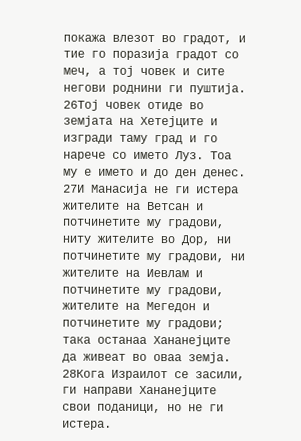покажа влезот во градот, и тие го поразија градот со меч, а тој човек и сите негови роднини ги пуштија.
26Тој човек отиде во земјата на Хетејците и изгради таму град и го нарече со името Луз. Тоа му е името и до ден денес.
27И Манасија не ги истера жителите на Ветсан и потчинетите му градови, ниту жителите во Дор, ни потчинетите му градови, ни жителите на Иевлам и потчинетите му градови, жителите на Мегедон и потчинетите му градови; така останаа Хананејците да живеат во оваа земја.
28Кога Израилот се засили, ги направи Хананејците свои поданици, но не ги истера.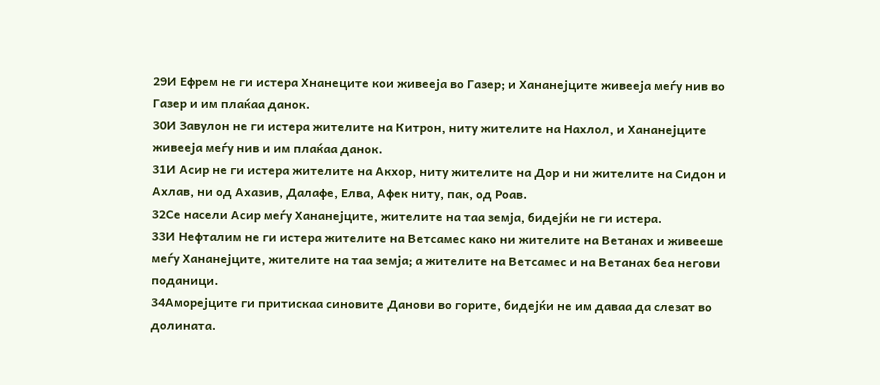29И Ефрем не ги истера Хнанеците кои живееја во Газер; и Хананејците живееја меѓу нив во Газер и им плаќаа данок.
30И Завулон не ги истера жителите на Китрон, ниту жителите на Нахлол, и Хананејците живееја меѓу нив и им плаќаа данок.
31И Асир не ги истера жителите на Акхор, ниту жителите на Дор и ни жителите на Сидон и Ахлав, ни од Ахазив, Далафе, Елва, Афек ниту, пак, од Роав.
32Се насели Асир меѓу Хананејците, жителите на таа земја, бидејќи не ги истера.
33И Нефталим не ги истера жителите на Ветсамес како ни жителите на Ветанах и живееше меѓу Хананејците, жителите на таа земја; а жителите на Ветсамес и на Ветанах беа негови поданици.
34Аморејците ги притискаа синовите Данови во горите, бидејќи не им даваа да слезат во долината.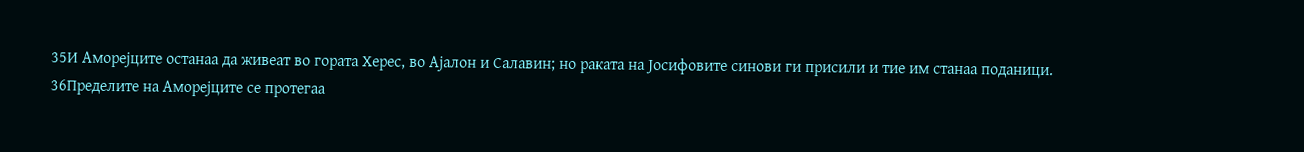35И Аморејците останаа да живеат во гората Херес, во Ајалон и Салавин; но раката на Јосифовите синови ги присили и тие им станаа поданици.
36Пределите на Аморејците се протегаа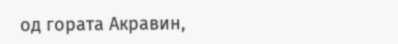од гората Акравин,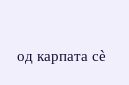од карпата сѐ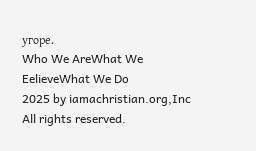угоре.
Who We AreWhat We EelieveWhat We Do
2025 by iamachristian.org,Inc All rights reserved.